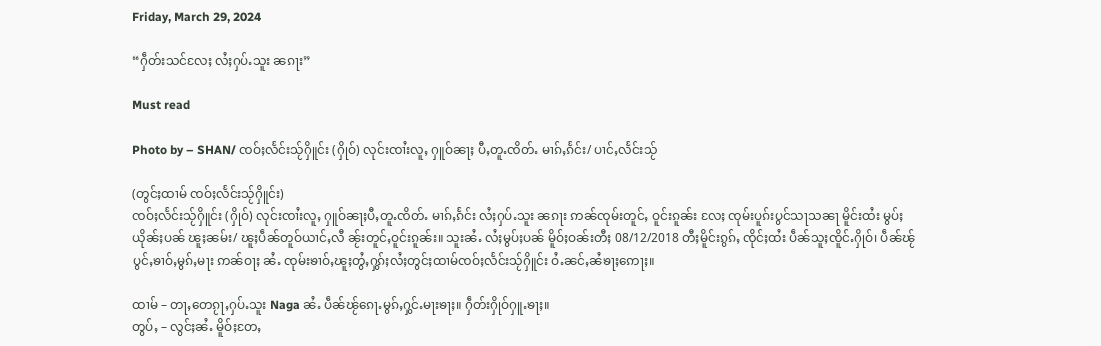Friday, March 29, 2024

“ႁဵတ်းသင်လႄႈ လႆႈႁပ်ႉသူး ၼၵႃး”

Must read

Photo by – SHAN/ ၸဝ်ႈလႅင်းသႂ်ႁိူင်း (ႁိုဝ်) လုင်းၸၢႆးလူႇ ႁူဝ်ၼႃႈ ပီႇတူႉၸိတ်ႉ မၢၵ်ႇၵႅင်း/ ပၢင်ႇလႅင်းသႂ်

(တွင်ႈထၢမ် ၸဝ်ႈလႅင်းသႂ်ႁိူင်း)
ၸဝ်ႈလႅင်းသႂ်ႁိူင်း (ႁိုဝ်) လုင်းၸၢႆးလူႇ ႁူဝ်ၼႃႈပီႇတူႉၸိတ်ႉ မၢၵ်ႇၵႅင်း လႆႈႁပ်ႉသူး ၼၵႃး ဢၼ်ၸုမ်းတူင်ႇ ဝူင်းၵူၼ်း လႄႈ ၸုမ်းပူၵ်းပွင်သႃသၼႃ မိူင်းထႆး မွပ်ႈယိုၼ်ႈပၼ် ၽူႈၼမ်း/ ၽူႈပဵၼ်တူဝ်ယၢင်ႇလီ ၼႂ်းတူင်ႇဝူင်းၵူၼ်း။ သူးၼႆႉ လႆႈမွပ်ႈပၼ် မိူဝ်ႈဝၼ်းတီႈ 08/12/2018 တီႈမိူင်းၵွၵ်ႇ ၸိုင်ႈထႆး ပဵၼ်သူႈၸိူင်ႉႁိုဝ်၊ ပဵၼ်ၽႂ်ပွင်ႇၶၢဝ်ႇမွၵ်ႇမႃး ဢၼ်ဝႃႈ ၼႆႉ ၸုမ်းၶၢဝ်ႇၽူႈတွႆႇႁွၵ်ႈလႆႈတွင်ႈထၢမ်ၸဝ်ႈလႅင်းသႂ်ႁိူင်း ဝႆႉၼင်ႇၼႆၶႃႈဢေႃႈ။

ထၢမ် – တႃႇတေၵႂႃႇႁပ်ႉသူး Naga ၼႆႉ ပဵၼ်ၽႂ်ၵေႃႉမွၵ်ႇႁွင်ႉမႃးၶႃႈ။ ႁဵတ်းႁိုဝ်ႁူႉၶႃႈ။
တွပ်ႇ – လွင်ႈၼႆႉ မိူဝ်ႈတႄႇ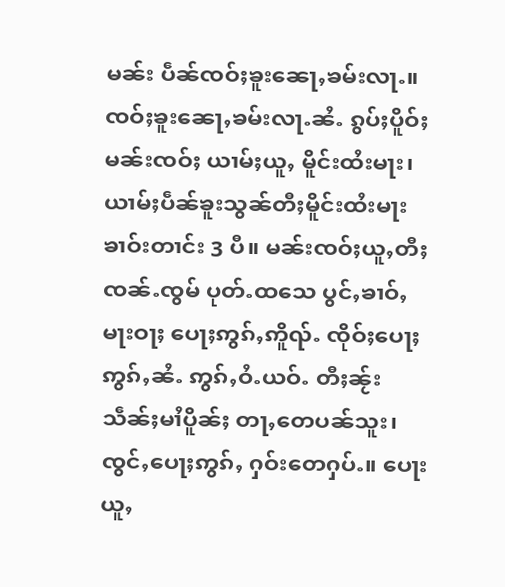မၼ်း ပဵၼ်ၸဝ်ႈၶူးၼေႃႇၶမ်းလႃႉ။ ၸဝ်ႈၶူးၼေႃႇၶမ်းလႃႉၼႆႉ ၵွပ်ႈပိူဝ်ႈမၼ်းၸဝ်ႈ ယၢမ်ႈယူႇ မိူင်းထႆးမႃး၊ ယၢမ်ႈပဵၼ်ၶူးသွၼ်တီႈမိူင်းထႆးမႃး ၶၢဝ်းတၢင်း 3 ပီ။ မၼ်းၸဝ်ႈယူႇတီႈၸၼ်ႉၸွမ် ပုတ်ႉထသေ ပွင်ႇၶၢဝ်ႇ မႃးဝႃႈ ပေႃႈဢွၵ်ႇဢိူၺ်ႉ ၸိုဝ်ႈပေႃႈဢွၵ်ႇၼႆႉ ဢွၵ်ႇဝႆႉယဝ်ႉ တီႈၼႂ်းသဵၼ်ႈမၢႆပိူၼ်ႈ တႃႇတေပၼ်သူး၊ ၸွင်ႇပေႃႈဢွၵ်ႇ ႁဝ်းတေႁပ်ႉ။ ပေႃးယူႇ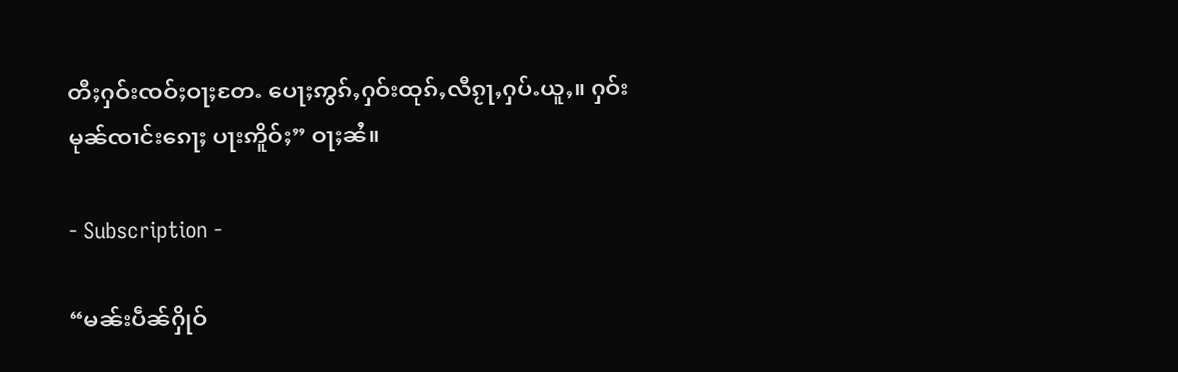တီႈႁဝ်းၸဝ်ႈဝႃႈတႄႉ ပေႃႈဢွၵ်ႇႁဝ်းထုၵ်ႇလီၵႂႃႇႁပ်ႉယူႇ။ ႁဝ်းမုၼ်ၸၢင်းၵေႃႈ ပႃးဢိူဝ်ႈ” ဝႃႈၼႆ။

- Subscription -

“မၼ်းပဵၼ်ႁိုဝ်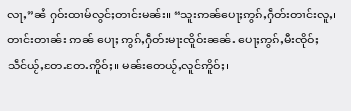လႃႇ”ၼႆ ႁဝ်းထၢမ်လွင်ႈတၢင်းမၼ်း။ “သူးဢၼ်ပေႃႈဢွၵ်ႇႁဵတ်းတၢင်းလူႇ၊ တၢင်းတၢၼ်း ဢၼ် ပေႃႈ ဢွၵ်ႇႁဵတ်းမႃးၸိူဝ်းၼၼ်ႉ ပေႃႈဢွၵ်ႇမီးၸိုဝ်ႈသဵင်ယႂ်ႇတႄႉတႄႉဢိူဝ်ႈ။ မၼ်းတေယႂ်ႇလူင်ဢိူဝ်ႈ၊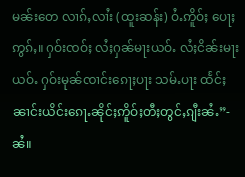မၼ်းတေ လၢၵ်ႇလၢႆး (ထူးဆန်း) ဝႆႉဢိူဝ်ႈ ပေႃႈဢွၵ်ႇ။ ႁဝ်းၸဝ်ႈ လႆႈႁၼ်မႃးယဝ်ႉ လႆႈငိၼ်းမႃးယဝ်ႉ ႁဝ်းမုၼ်ၸၢင်းၵေႃႈပႃး သမ်ႉပႃး ထႅင်ႈ ၼၢင်းယိင်းၵေႃႉၼိုင်ႈဢိူဝ်ႈတီႈတွင်ႇၵျီးၼႆႉ”- ၼႆ။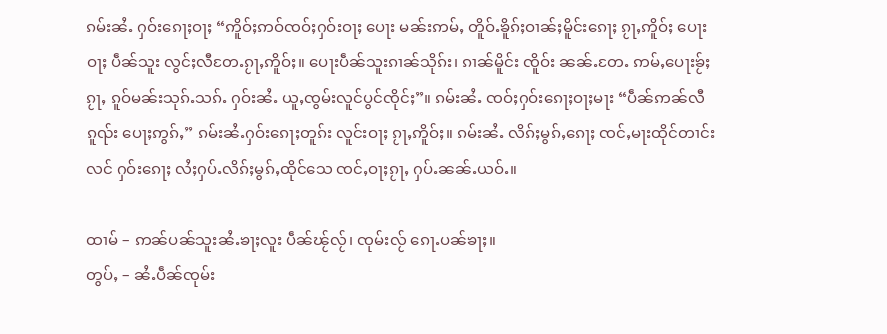ၵမ်းၼႆႉ ႁဝ်းၵေႃႈဝႃႈ “ဢိူဝ်ႈဢဝ်ၸဝ်ႈႁဝ်းဝႃႈ ပေႃး မၼ်းဢမ်ႇ တိူဝ်ႉၶိူၵ်ႈဝၢၼ်ႈမိူင်းၵေႃႈ ၵႂႃႇဢိူဝ်ႈ ပေႃးဝႃႈ ပဵၼ်သူး လွင်ႈလီတႄႉၵႂႃႇဢိူဝ်ႈ။ ပေႃးပဵၼ်သူးၵၢၼ်သိုၵ်း၊ ၵၢၼ်မိူင်း ၸိူဝ်း ၼၼ်ႉတႄႉ ဢမ်ႇပေႃးၶႂ်ႈၵႂႃႇ ၵူဝ်မၼ်းသုၵ်ႉသၵ်ႉ ႁဝ်းၼႆႉ ယူႇၸွမ်းလူင်ပွင်ၸိုင်ႈ”။ ၵမ်းၼႆႉ ၸဝ်ႈႁဝ်းၵေႃႈဝႃႈမႃး “ပဵၼ်ဢၼ်လီၵူၺ်း ပေႃႈဢွၵ်ႇ” ၵမ်းၼႆႉႁဝ်းၵေႃႈတူၵ်း လူင်းဝႃႈ ၵႂႃႇဢိူဝ်ႈ။ ၵမ်းၼႆႉ လိၵ်ႈမွၵ်ႇၵေႃႈ ၸင်ႇမႃးထိုင်တၢင်းလင် ႁဝ်းၵေႃႈ လႆႈႁပ်ႉလိၵ်ႈမွၵ်ႇထိုင်သေ ၸင်ႇဝႃႈၵႂႃႇ ႁပ်ႉၼၼ်ႉယဝ်ႉ။

ထၢမ် – ဢၼ်ပၼ်သူးၼႆႉၶႃႈလူး ပဵၼ်ၽႂ်လႂ်၊ ၸုမ်းလႂ် ၵေႃႉပၼ်ၶႃႈ။
တွပ်ႇ – ၼႆႉပဵၼ်ၸုမ်း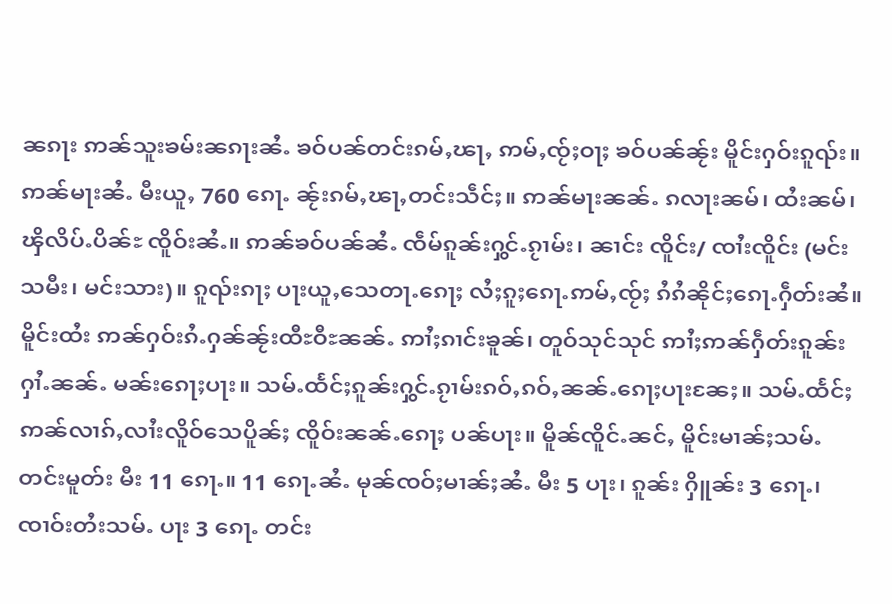ၼၵႃး ဢၼ်သူးၶမ်းၼၵႃးၼႆႉ ၶဝ်ပၼ်တင်းၵမ်ႇၽႃႇ ဢမ်ႇၸႂ်ႈဝႃႈ ၶဝ်ပၼ်ၼႂ်း မိူင်းႁဝ်းၵူၺ်း။ ဢၼ်မႃးၼႆႉ မီးယူႇ 760 ၵေႃႉ ၼႂ်းၵမ်ႇၽႃႇတင်းသဵင်ႈ။ ဢၼ်မႃးၼၼ်ႉ ၵလႃးၼမ်၊ ထႆးၼမ်၊ ၾိလိပ်ႉပိၼ်ႊ ၸိူဝ်းၼႆႉ။ ဢၼ်ၶဝ်ပၼ်ၼႆႉ ၸဵမ်ၵူၼ်းႁွင်ႉၵႂၢမ်း၊ ၼၢင်း ၸိူင်း/ ၸၢႆးၸိူင်း (မင်းသမီး၊ မင်းသား)။ ၵူၺ်းၵႃႈ ပႃးယူႇသေတႃႉၵေႃႈ လႆႈၵူႈၵေႃႉဢမ်ႇၸႂ်ႈ ၵႆၵႆၼိုင်ႈၵေႃႉႁဵတ်းၼႆ။ မိူင်းထႆး ဢၼ်ႁဝ်းၵႆႉႁၼ်ၼႂ်းထီႊဝီႊၼၼ်ႉ ဢၢႆႈၵၢင်းၶူၼ်၊ တူဝ်သုင်သုင် ဢၢႆႈဢၼ်ႁဵတ်းၵူၼ်းႁၢႆႉၼၼ်ႉ မၼ်းၵေႃႈပႃး။ သမ်ႉထႅင်ႈၵူၼ်းႁွင်ႉၵႂၢမ်းၵဝ်ႇၵဝ်ႇၼၼ်ႉၵေႃႈပႃးၼႄႈ။ သမ်ႉထႅင်ႈ ဢၼ်လၢၵ်ႇလၢႆးလိူဝ်သေပိူၼ်ႈ ၸိူဝ်းၼၼ်ႉၵေႃႈ ပၼ်ပႃး။ မိူၼ်ၸိူင်ႉၼင်ႇ မိူင်းမၢၼ်ႈသမ်ႉ တင်းမူတ်း မီး 11 ၵေႃႉ။ 11 ၵေႃႉၼႆႉ မုၼ်ၸဝ်ႈမၢၼ်ႈၼႆႉ မီး 5 ပႃး၊ ၵူၼ်း ႁိူၼ်း 3 ၵေႃႉ၊ ၸၢဝ်းတႆးသမ်ႉ ပႃး 3 ၵေႃႉ တင်း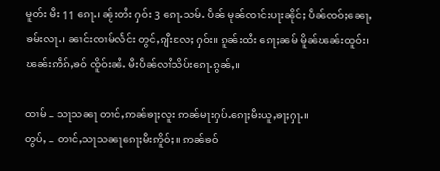မူတ်း မီး 11 ၵေႃႉ၊ ၼႂ်းတႆး ႁဝ်း 3 ၵေႃႉသမ်ႉ ပဵၼ် မုၼ်ၸၢင်းပႃးၼိုင်ႈ ပဵၼ်ၸဝ်ႈၼေႃႇၶမ်းလႃႉ၊ ၼၢင်းၸၢမ်လႅင်း တွင်ႇၵျီးလႄႈ ႁဝ်း။ ၵူၼ်းထႆး ၵေႃႈၼမ် မိူၼ်ၽၼ်းထူဝ်း၊ ၽၼ်းဢဵၵ်ႇၶဝ် ၸိူဝ်းၼႆႉ မီးပဵၼ်လၢႆသိပ်းၵေႃႉၵွၼ်ႇ။

ထၢမ် – သႃသၼႃ တၢင်ႇဢၼ်ၶႃႈလူး ဢၼ်မႃးႁပ်ႉၵေႃႈမီးယူႇၶႃႈႁႃႉ။
တွပ်ႇ – တၢင်ႇသႃသၼႃၵေႃႈမီးဢိူဝ်ႈ။ ဢၼ်ၶဝ်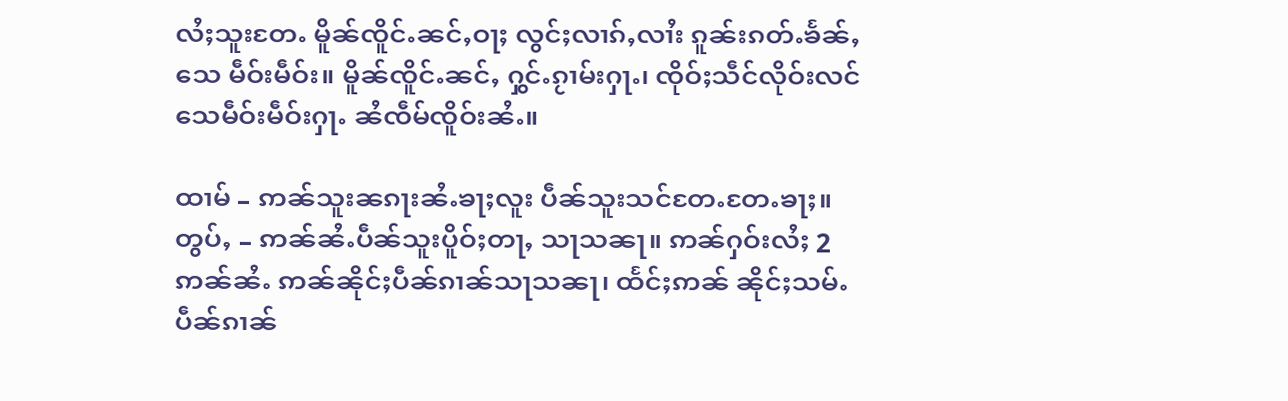လႆႈသူးတႄႉ မိူၼ်ၸိူင်ႉၼင်ႇဝႃႈ လွင်ႈလၢၵ်ႇလၢႆး ၵူၼ်းၵတ်ႉၶႅၼ်ႇသေ မဵဝ်းမဵဝ်း။ မိူၼ်ၸိူင်ႉၼင်ႇ ႁွင်ႉၵႂၢမ်းႁႃႉ၊ ၸိုဝ်ႈသဵင်လိုဝ်းလင်သေမဵဝ်းမဵဝ်းႁႃႉ ၼႆၸဵမ်ၸိူဝ်းၼႆႉ။

ထၢမ် – ဢၼ်သူးၼၵႃးၼႆႉၶႃႈလူး ပဵၼ်သူးသင်တႄႉတႄႉၶႃႈ။
တွပ်ႇ – ဢၼ်ၼႆႉပဵၼ်သူးပိူဝ်ႈတႃႇ သႃသၼႃ။ ဢၼ်ႁဝ်းလႆႈ 2 ဢၼ်ၼႆႉ ဢၼ်ၼိုင်ႈပဵၼ်ၵၢၼ်သႃသၼႃ၊ ထႅင်ႈဢၼ် ၼိုင်ႈသမ်ႉ ပဵၼ်ၵၢၼ်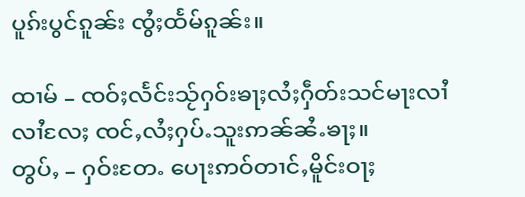ပူၵ်းပွင်ၵူၼ်း ၸွႆႈထႅမ်ၵူၼ်း။

ထၢမ် – ၸဝ်ႈလႅင်းသႂ်ႁဝ်းၶႃႈလႆႈႁဵတ်းသင်မႃးလၢႆလၢႆလႄႈ ၸင်ႇလႆႈႁပ်ႉသူးဢၼ်ၼႆႉၶႃႈ။
တွပ်ႇ – ႁဝ်းတႄႉ ပေႃးဢဝ်တၢင်ႇမိူင်းဝႃႈ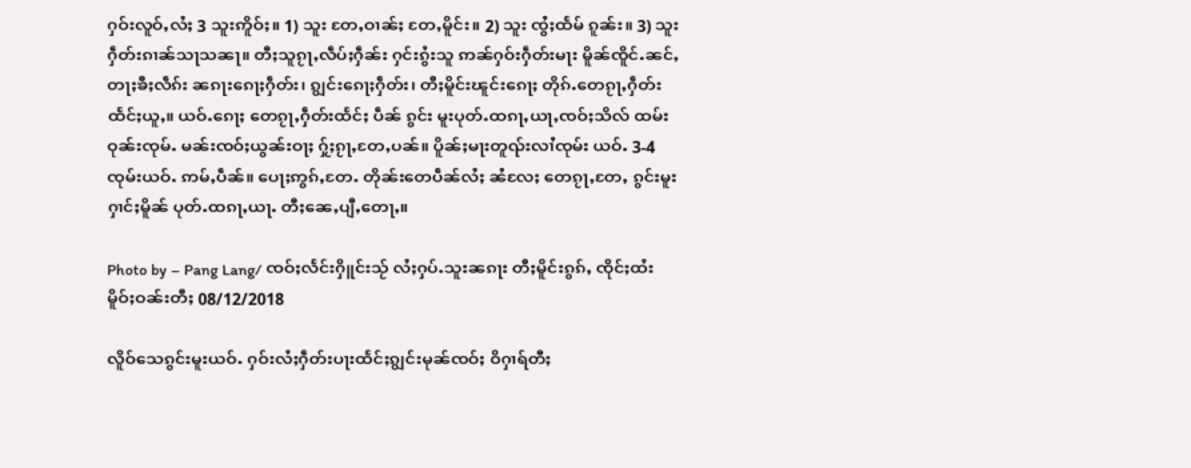ႁဝ်းလူဝ်ႇလႆႈ 3 သူးဢိူဝ်ႈ။ 1) သူး တႄႇဝၢၼ်ႈ တႄႇမိူင်း။ 2) သူး ၸွႆႈထႅမ် ၵူၼ်း။ 3) သူး ႁဵတ်းၵၢၼ်သႃသၼႃ။ တီႈသူၵႂႃႇလဵပ်ႈႁဵၼ်း ႁင်းၵွႆးသူ ဢၼ်ႁဝ်းႁဵတ်းမႃး မိူၼ်ၸိူင်ႉၼင်ႇတႃႈၶီႈလဵၵ်း ၼၵႃးၵေႃႈႁဵတ်း၊ ၵျွင်းၵေႃႈႁဵတ်း၊ တီႈမိူင်းၽူင်းၵေႃႈ တိုၵ်ႉတေၵႂႃႇႁဵတ်းထႅင်ႈယူႇ။ ယဝ်ႉၵေႃႈ တေၵႂႃႇႁဵတ်းထႅင်ႈ ပဵၼ် ၵွင်း မူးပုတ်ႉထၵႃႇယႃႇၸဝ်ႈသိလ် ထမ်းဝုၼ်းၸုမ်ႉ မၼ်းၸဝ်ႈယွၼ်းဝႃႈ ႁႂ်ႈၵႂႃႇတႄႇပၼ်။ ပိူၼ်ႈမႃးတူၺ်းလၢႆၸုမ်း ယဝ်ႉ 3-4 ၸုမ်းယဝ်ႉ ဢမ်ႇပဵၼ်။ ပေႃႈဢွၵ်ႇတႄႉ တိုၼ်းတေပဵၼ်လႆႈ ၼႆလႄႈ တေၵႂႃႇတႄႇ ၵွင်းမူး ႁၢင်ႈမိူၼ် ပုတ်ႉထၵႃႇယႃႉ တီႈၼေႇပျီႇတေႃႇ။

Photo by – Pang Lang/ ၸဝ်ႈလႅင်းႁိူင်းသႂ် လႆႈႁပ်ႉသူးၼၵႃး တီႈမိူင်းၵွၵ်ႇ ၸိုင်ႈထႆး မိူဝ်ႈဝၼ်းတီႈ 08/12/2018

လိူဝ်သေၵွင်းမူးယဝ်ႉ ႁဝ်းလႆႈႁဵတ်းပႃးထႅင်ႈၵျွင်းမုၼ်ၸဝ်ႈ ဝိႁၢရ်တီႈ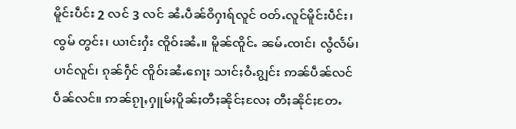မိူင်းပဵင်း 2 လင် 3 လင် ၼႆႉပဵၼ်ဝိႁၢရ်လူင် ဝတ်ႉလူင်မိူင်းပဵင်း၊ ၸွမ် တွင်း၊ ယၢင်းႁႆး ၸိူဝ်းၼႆႉ။ မိူၼ်ၸိူင်ႉ ၼမ်ႉၸၢင်၊ လွႆလႅမ်၊ ပၢင်လူင်၊ ၵုၼ်ႁဵင် ၸိူဝ်းၼႆႉၵေႃႈ သၢင်ႈဝႆႉၵျွင်း ဢၼ်ပဵၼ်လင် ပဵၼ်လင်။ ဢၼ်ၵႂႃႇႁူမ်ႈပိူၼ်ႈတီႈၼိုင်ႈလႄႈ တီႈၼိုင်ႈတႄႉ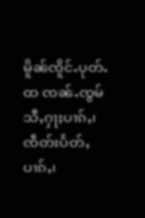မိူၼ်ၸိူင်ႉပုတ်ႉထ ၸၼ်ႉၸွမ် သီႇႁႃႈပၢၵ်ႇ၊ ၸဵတ်းပႅတ်ႇပၢၵ်ႇ၊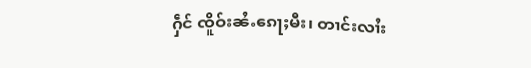ႁဵင် ၸိူဝ်းၼႆႉၵေႃႈမီး၊ တၢင်းလၢႆး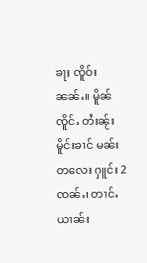ၶႃႈ ၸိူဝ်းၼၼ်ႉ။ မိူၼ်ၸိူင်ႉ တႆးၼႂ်းမိူင်းၶၢင် မၼ်းတလေး ႁူင်း 2 ၸၼ်ႉ၊ တၢင်ႉယၢၼ်း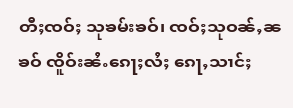တီႈၸဝ်ႈ သုၶမ်းၶဝ်၊ ၸဝ်ႈသုဝၼ်ႇၼၶဝ် ၸိူဝ်းၼႆႉၵေႃႈလႆႈ ၵေႃႇသၢင်ႈ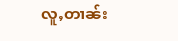လူႇတၢၼ်း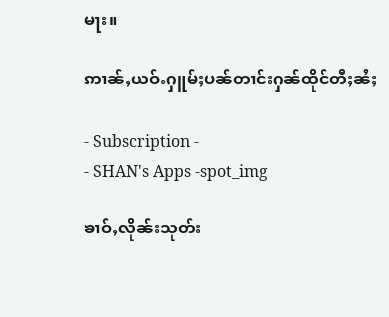မႃး။

ဢၢၼ်ႇယဝ်ႉႁူမ်ႈပၼ်တၢင်းႁၼ်ထိုင်တီႈၼႆႈ

- Subscription -
- SHAN's Apps -spot_img

ၶၢဝ်ႇလိုၼ်းသုတ်း